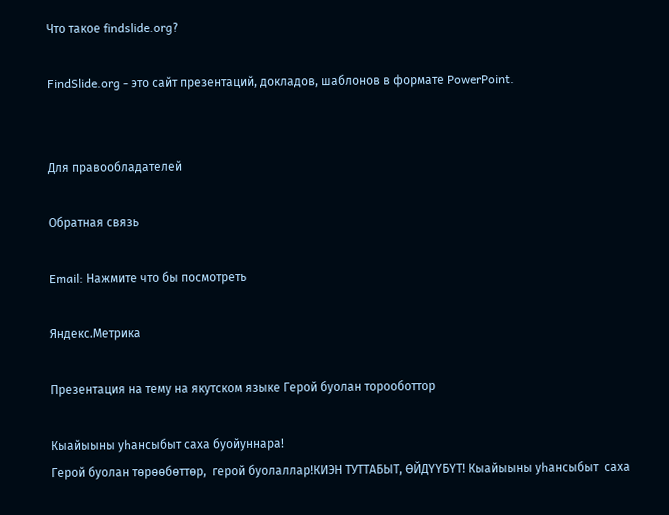Что такое findslide.org?

FindSlide.org - это сайт презентаций, докладов, шаблонов в формате PowerPoint.


Для правообладателей

Обратная связь

Email: Нажмите что бы посмотреть

Яндекс.Метрика

Презентация на тему на якутском языке Герой буолан торооботтор

Кыайыыны уһансыбыт саха буойуннара!
Герой буолан төрөөбөттөр,  герой буолаллар!КИЭН ТУТТАБЫТ, ӨЙДҮҮБҮТ! Кыайыыны уһансыбыт  саха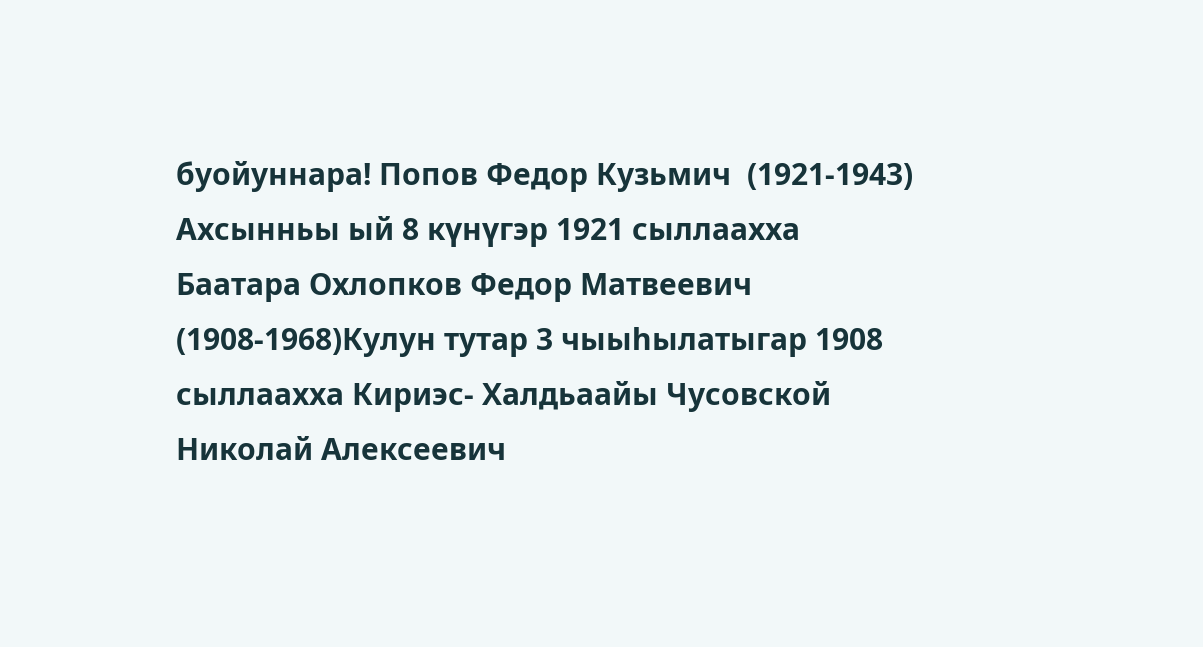буойуннара! Попов Федор Кузьмич  (1921-1943) Ахсынньы ый 8 күнүгэр 1921 сыллаахха Баатара Охлопков Федор Матвеевич  (1908-1968)Кулун тутар 3 чыыһылатыгар 1908 сыллаахха Кириэс- Халдьаайы Чусовской Николай Алексеевич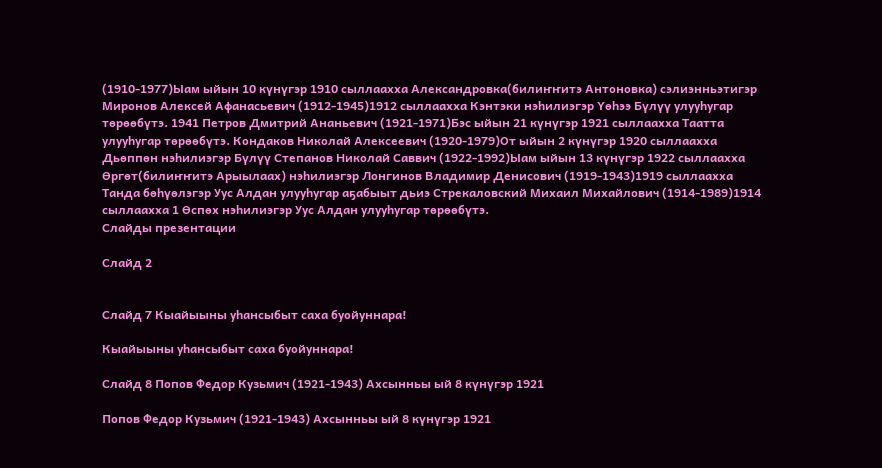(1910-1977)Ыам ыйын 10 күнүгэр 1910 сыллаахха Александровка(билиҥҥитэ Антоновка) сэлиэнньэтигэр Миронов Алексей Афанасьевич (1912-1945)1912 сыллаахха Кэнтэки нэһилиэгэр Үөһээ Бүлүү улууһугар төрөөбүтэ. 1941 Петров Дмитрий Ананьевич (1921-1971)Бэс ыйын 21 күнүгэр 1921 сыллаахха Таатта улууһугар төрөөбүтэ. Кондаков Николай Алексеевич (1920-1979)От ыйын 2 күнүгэр 1920 сыллаахха Дьөппөн нэһилиэгэр Бүлүү Степанов Николай Саввич (1922-1992)Ыам ыйын 13 күнүгэр 1922 сыллаахха Өргөт(билиҥҥитэ Арыылаах) нэһилиэгэр Лонгинов Владимир Денисович (1919-1943)1919 сыллаахха Танда бөһүөлэгэр Уус Алдан улууһугар аҕабыыт дьиэ Стрекаловский Михаил Михайлович (1914-1989)1914 сыллаахха 1 Өспөх нэһилиэгэр Уус Алдан улууһугар төрөөбүтэ.
Слайды презентации

Слайд 2


Слайд 7 Кыайыыны уһансыбыт саха буойуннара!

Кыайыыны уһансыбыт саха буойуннара!

Слайд 8 Попов Федор Кузьмич (1921-1943) Ахсынньы ый 8 күнүгэр 1921

Попов Федор Кузьмич (1921-1943) Ахсынньы ый 8 күнүгэр 1921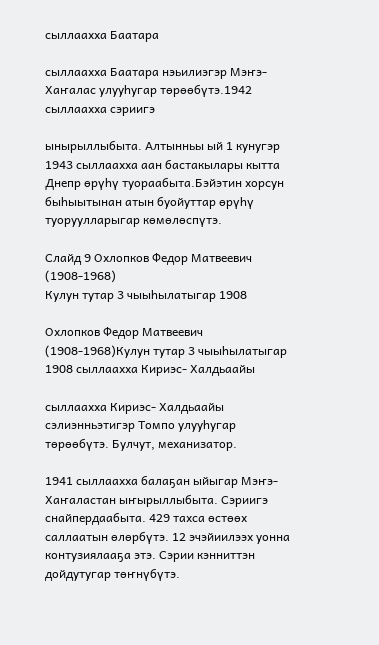сыллаахха Баатара

сыллаахха Баатара нэьилиэгэр Мэҥэ- Хаҥалас улууһугар төрөөбүтэ.1942 сыллаахха сэриигэ

ынырыллыбыта. Алтынньы ый 1 кунугэр 1943 сыллаахха аан бастакылары кытта Днепр өрүһү туораабыта.Бэйэтин хорсун быһыытынан атын буойуттар өрүһү туоруулларыгар көмөлөспүтэ.

Слайд 9 Охлопков Федор Матвеевич (1908-1968)
Кулун тутар 3 чыыһылатыгар 1908

Охлопков Федор Матвеевич (1908-1968)Кулун тутар 3 чыыһылатыгар 1908 сыллаахха Кириэс- Халдьаайы

сыллаахха Кириэс- Халдьаайы сэлиэнньэтигэр Томпо улууһугар төрөөбүтэ. Булчут, механизатор.

1941 сыллаахха балаҕан ыйыгар Мэҥэ-Хаҥаластан ыҥырыллыбыта. Сэриигэ снайпердаабыта. 429 тахса өстөөх саллаатын өлөрбүтэ. 12 эчэйиилээх уонна контузиялааҕа этэ. Сэрии кэнниттэн дойдутугар төҥнүбүтэ.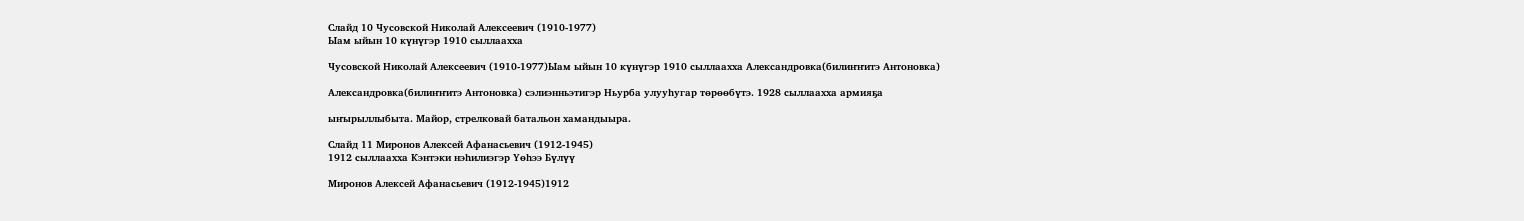Слайд 10 Чусовской Николай Алексеевич (1910-1977)
Ыам ыйын 10 күнүгэр 1910 сыллаахха

Чусовской Николай Алексеевич (1910-1977)Ыам ыйын 10 күнүгэр 1910 сыллаахха Александровка(билиҥҥитэ Антоновка)

Александровка(билиҥҥитэ Антоновка) сэлиэнньэтигэр Ньурба улууһугар төрөөбүтэ. 1928 сыллаахха армияҕа

ыҥырыллыбыта. Майор, стрелковай батальон хамандыыра.

Слайд 11 Миронов Алексей Афанасьевич (1912-1945)
1912 сыллаахха Кэнтэки нэһилиэгэр Үөһээ Бүлүү

Миронов Алексей Афанасьевич (1912-1945)1912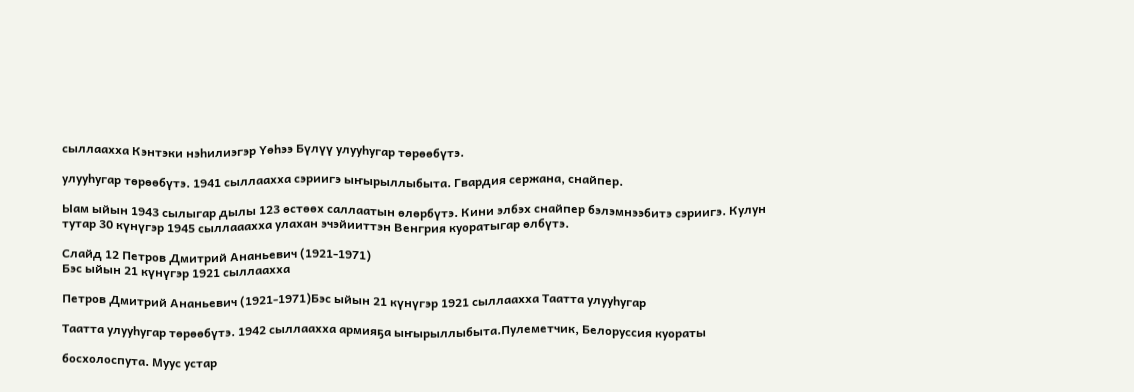сыллаахха Кэнтэки нэһилиэгэр Үөһээ Бүлүү улууһугар төрөөбүтэ.

улууһугар төрөөбүтэ. 1941 сыллаахха сэриигэ ыҥырыллыбыта. Гвардия сержана, снайпер.

Ыам ыйын 1943 сылыгар дылы 123 өстөөх саллаатын өлөрбүтэ. Кини элбэх снайпер бэлэмнээбитэ сэриигэ. Кулун тутар 30 күнүгэр 1945 сыллааахха улахан эчэйииттэн Венгрия куоратыгар өлбүтэ.

Слайд 12 Петров Дмитрий Ананьевич (1921-1971)
Бэс ыйын 21 күнүгэр 1921 сыллаахха

Петров Дмитрий Ананьевич (1921-1971)Бэс ыйын 21 күнүгэр 1921 сыллаахха Таатта улууһугар

Таатта улууһугар төрөөбүтэ. 1942 сыллаахха армияҕа ыҥырыллыбыта.Пулеметчик, Белоруссия куораты

босхолоспута. Муус устар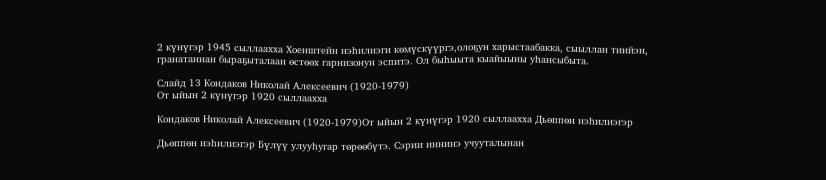2 күнүгэр 1945 сыллаахха Хоенштейн нэһилиэги көмүскүүргэ,олоҕун харыстаабакка, сыыллан тиийэн, гранатаннан быраҕыталаан өстөөх гарнизонун эспитэ. Ол быһыыта кыайыыны уһансыбыта.

Слайд 13 Кондаков Николай Алексеевич (1920-1979)
От ыйын 2 күнүгэр 1920 сыллаахха

Кондаков Николай Алексеевич (1920-1979)От ыйын 2 күнүгэр 1920 сыллаахха Дьөппөн нэһилиэгэр

Дьөппөн нэһилиэгэр Бүлүү улууһугар төрөөбүтэ. Сэрии иннинэ учууталынан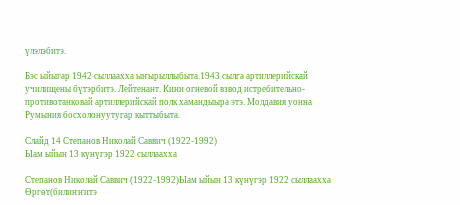үлэлэбитэ.

Бэс ыйыгар 1942 сыллаахха ыҥырыллыбыта.1943 сылга артиллерийскай училищены бүтэрбитэ. Лейтенант. Кини огневой взвод истребительно- противотанковай артиллерийскай полк хамандыыра этэ. Молдавия уонна Румыния босхолонуутугар кыттыбыта.

Слайд 14 Степанов Николай Саввич (1922-1992)
Ыам ыйын 13 күнүгэр 1922 сыллаахха

Степанов Николай Саввич (1922-1992)Ыам ыйын 13 күнүгэр 1922 сыллаахха Өргөт(билиҥҥитэ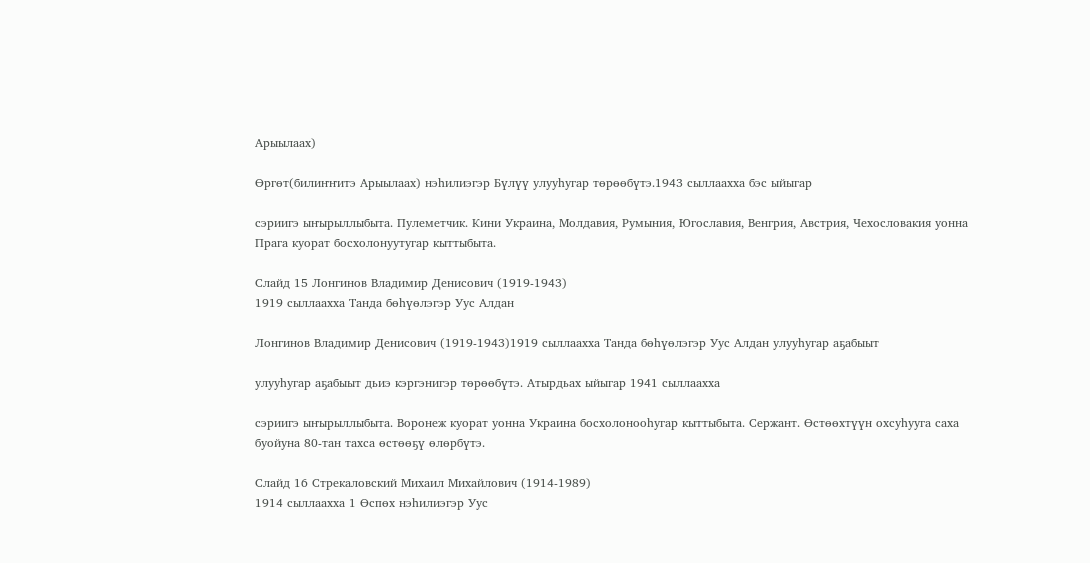Арыылаах)

Өргөт(билиҥҥитэ Арыылаах) нэһилиэгэр Бүлүү улууһугар төрөөбүтэ.1943 сыллаахха бэс ыйыгар

сэриигэ ыҥырыллыбыта. Пулеметчик. Кини Украина, Молдавия, Румыния, Югославия, Венгрия, Австрия, Чехословакия уонна Прага куорат босхолонуутугар кыттыбыта.

Слайд 15 Лонгинов Владимир Денисович (1919-1943)
1919 сыллаахха Танда бөһүөлэгэр Уус Алдан

Лонгинов Владимир Денисович (1919-1943)1919 сыллаахха Танда бөһүөлэгэр Уус Алдан улууһугар аҕабыыт

улууһугар аҕабыыт дьиэ кэргэнигэр төрөөбүтэ. Атырдьах ыйыгар 1941 сыллаахха

сэриигэ ыҥырыллыбыта. Воронеж куорат уонна Украина босхолонооһугар кыттыбыта. Сержант. Өстөөхтүүн охсуһууга саха буойуна 80-тан тахса өстөөҕү өлөрбүтэ.

Слайд 16 Стрекаловский Михаил Михайлович (1914-1989)
1914 сыллаахха 1 Өспөх нэһилиэгэр Уус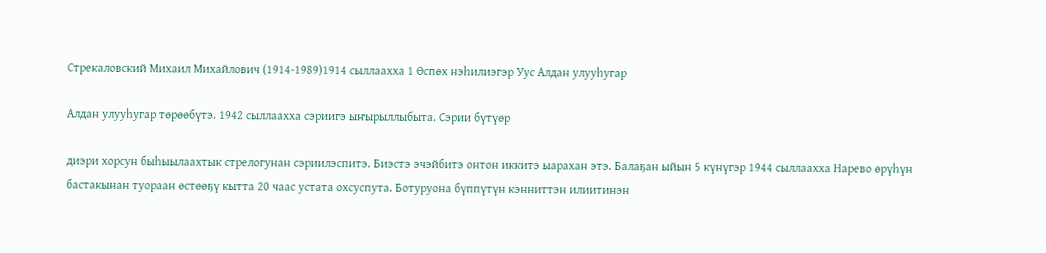Стрекаловский Михаил Михайлович (1914-1989)1914 сыллаахха 1 Өспөх нэһилиэгэр Уус Алдан улууһугар

Алдан улууһугар төрөөбүтэ. 1942 сыллаахха сэриигэ ыҥырыллыбыта. Сэрии бүтүөр

диэри хорсун быһыылаахтык стрелогунан сэриилэспитэ. Биэстэ эчэйбитэ онтон иккитэ ыарахан этэ. Балаҕан ыйын 5 күнүгэр 1944 сыллаахха Нарево өрүһүн бастакынан туораан өстөөҕү кытта 20 чаас устата охсуспута. Ботуруона бүппүтүн кэнниттэн илиитинэн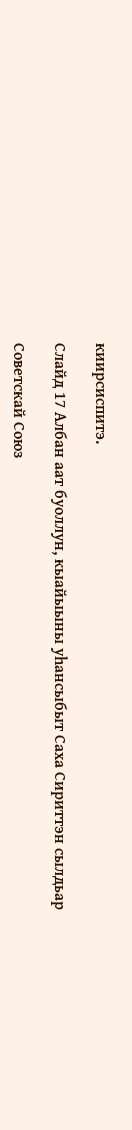киирсиспитэ.

Слайд 17 Албан аат буоллун, кыайыыны уһансыбыт Саха Сириттэн сылдьар

Советскай Союз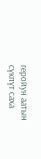геройун аатын сүкпүт саха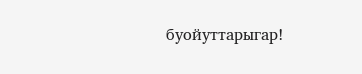буойуттарыгар!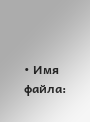• Имя файла: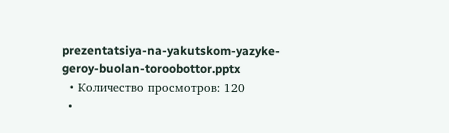prezentatsiya-na-yakutskom-yazyke-geroy-buolan-toroobottor.pptx
  • Количество просмотров: 120
  •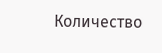Количество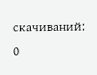скачиваний: 0